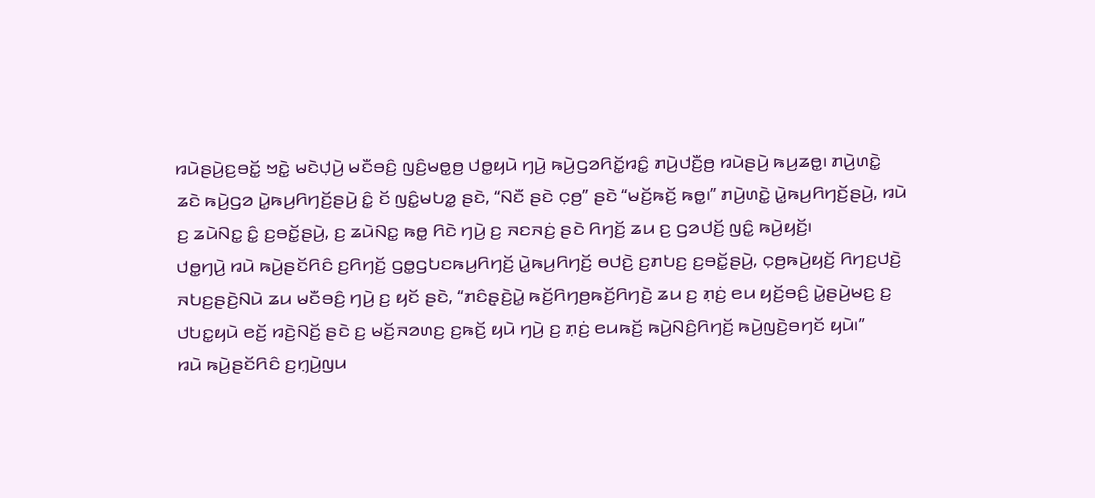ꤙꤣꤧꤔꤣꤧ꤬ꤢ꤬ꤋꤢꤩ꤭ ꤠꤢꤧ꤭ ꤗꤢꤧꤓ꤫ꤣꤧ꤬ ꤗꤢꤪꤋꤢꤨ꤬ ꤜꤢꤨ꤬ꤗꤥ꤭ꤥ꤬ ꤓꤥ꤭ꤟꤣꤧ ꤚꤣꤧ꤬ ꤒꤣꤧ꤬ꤞꤤꤖꤢꤩ꤭ꤙꤢꤨ꤭ ꤊꤣꤧ꤬ꤓꤢꤪ꤬ꤥ꤬ ꤙꤣꤧꤔꤣꤧ꤬ ꤒꤣ꤬ꤘꤥ꤭꤯ ꤊꤣꤧ꤬ꤛꤢꤧ꤭ ꤘꤢꤧ ꤒꤣꤧ꤬ꤞꤤ ꤣꤧ꤭ꤒꤣ꤬ꤖꤚꤢꤩ꤬ꤔꤣꤧ꤬ ꤢꤨ꤭ ꤢꤩ ꤜꤢꤨ꤭ꤗꤝꤤ꤭ ꤔꤢꤧ, “ꤡꤢꤪ ꤔꤢꤧ ꤍ꤫ꤥ꤬” ꤔꤢꤧ “ꤗꤢꤩ꤬ꤒꤢꤩ꤬ ꤒꤥ꤭꤯” ꤊꤣꤧ꤬ꤛꤢꤧ꤭ ꤣꤧ꤭ꤒꤣ꤬ꤖꤚꤢꤩ꤬ꤔꤣꤧ꤬, ꤙꤣꤧ ꤢ꤬ ꤘꤣꤧꤡꤢ꤭ ꤢꤨ꤭ ꤢ꤬ꤋꤢꤩ꤭ꤔꤣꤧ꤬, ꤢ꤬ ꤘꤣꤧꤡꤢ꤭ ꤒꤥ꤭ ꤖꤢꤧ ꤚꤣꤧ꤬ ꤢ꤬ ꤏꤢꤏꤢꤦ꤬ ꤔꤢꤧ ꤖꤚꤢꤩ꤬ ꤘꤣ ꤢ꤬ ꤞꤤꤓꤢꤩ꤬ ꤜꤢꤨ꤭ ꤒꤣꤧ꤬ꤟꤢꤩ꤬꤯
ꤓꤥ꤭ꤚꤣꤧ꤬ ꤙꤣꤧ ꤒꤣꤧ꤬ꤔꤢꤩꤖꤢꤨ ꤢ꤬ꤖꤚꤢꤩ꤬ ꤞꤥ꤭ꤞꤝꤢꤒꤣ꤬ꤖꤚꤢꤩ꤬ ꤣꤧ꤭ꤒꤣ꤬ꤖꤚꤢꤩ꤬ ꤥꤓꤢꤧ꤬ ꤢ꤬ꤊꤝꤢ꤬ ꤢ꤬ꤋꤢꤩ꤭ꤔꤣꤧ꤬, ꤍ꤫ꤥ꤬ꤒꤣꤧ꤬ꤟꤢꤩ꤬ ꤖꤚꤢ꤬ꤓꤢꤧ꤬ ꤏꤝꤢ꤬ꤔꤢꤧ꤬ꤡꤣꤧ ꤘꤣ ꤗꤢꤪꤋꤢꤨ꤬ ꤚꤣꤧ꤬ ꤢ꤬ ꤟꤢꤩ ꤔꤢꤧ, “ꤊꤢꤨꤔ꤫ꤢꤧ꤬ꤣꤧ꤭ ꤒꤢꤩ꤬ꤖꤚꤥ꤬ꤒꤢꤩ꤬ꤖꤚꤢꤧ꤬ ꤘꤣ ꤢ꤬ ꤊ꤫ꤢꤦ꤬ ꤕꤣ ꤟꤢꤩ꤬ꤋꤢꤨ꤬ ꤣꤧ꤭ꤔꤣꤧ꤬ꤗꤢ꤬ ꤢ꤬ ꤓꤝꤢ꤭ꤟꤣꤧ ꤕꤢꤩ꤬ ꤙꤢꤧ꤬ꤡꤢꤩ꤬ ꤔꤢꤧ ꤢ꤬ ꤗꤢꤩ꤬ꤏꤤꤛꤢ꤬ ꤢ꤬ꤒꤢꤩ꤬ ꤟꤣꤧ ꤚꤣꤧ꤬ ꤢ꤬ ꤊ꤫ꤢꤦ꤬ ꤕꤣꤒꤢꤩ꤬ ꤒꤣꤧ꤬ꤡꤢꤨ꤬ꤖꤚꤢꤩ꤬ ꤒꤣꤧ꤬ꤜꤢꤧ꤬ꤋꤚꤢꤩ ꤟꤣꤧ꤯”
ꤙꤣꤧ ꤒꤣꤧ꤬ꤔꤢꤩꤖꤢꤨ ꤢ꤬ꤚ꤫ꤣꤧ꤬ꤜꤣ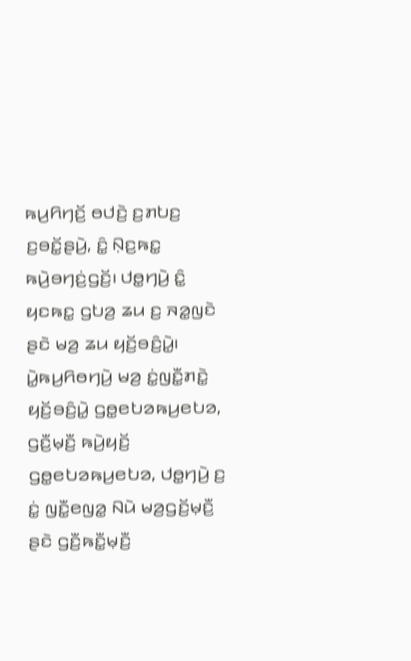ꤒꤣ꤬ꤖꤚꤢꤩ꤬ ꤥꤓꤢꤧ꤬ ꤢ꤬ꤊꤝꤢ꤬ ꤢ꤬ꤋꤢꤩ꤭ꤔꤣꤧ꤬, ꤢꤨ꤭ ꤡ꤫ꤢ꤬ꤒꤢ꤭ ꤒꤣꤧ꤬ꤋꤚꤢꤦ꤬ꤞꤢꤩ꤬꤯ ꤓꤥ꤭ꤚꤣꤧ꤬ ꤢꤨ꤭ ꤟꤢꤒꤢ꤭ ꤞꤝꤤ꤬ ꤘꤣ ꤢ꤬ ꤏꤤ꤭ꤜꤢꤧ ꤔꤢꤧ ꤗꤤ꤬ ꤘꤣ ꤟꤢꤩ꤬ꤋꤢꤨ꤬ꤣꤧ꤭꤯ ꤣꤧ꤭ꤒꤣ꤬ꤖꤥꤚꤣꤧ꤬ ꤗꤤ꤬ ꤢꤦ꤭ꤜꤢꤪ꤭ꤊꤢꤧ꤭ ꤟꤢꤩ꤬ꤋꤢꤨ꤬ꤣꤧ꤭ ꤞꤥ꤭ꤕꤝꤤꤒꤣ꤬ꤕꤝꤤ, ꤞꤢꤪ꤬ꤗ꤫ꤢꤪ꤬ ꤒꤣꤧ꤬ꤟꤢꤩ꤬ ꤞꤥ꤭ꤕꤝꤤꤒꤣ꤬ꤕꤝꤤ, ꤓꤥ꤭ꤚꤣꤧ꤬ ꤢ꤬ ꤢꤦ꤭ ꤜꤢꤪ꤭ꤕꤜꤤ꤭ ꤡꤣꤧ ꤗꤤ꤬ꤞꤢꤩ꤬ꤗ꤫ꤢꤪ꤬ ꤔꤢꤧ ꤞꤢꤪ꤬ꤒꤢꤪ꤭ꤗ꤫ꤢꤪ꤬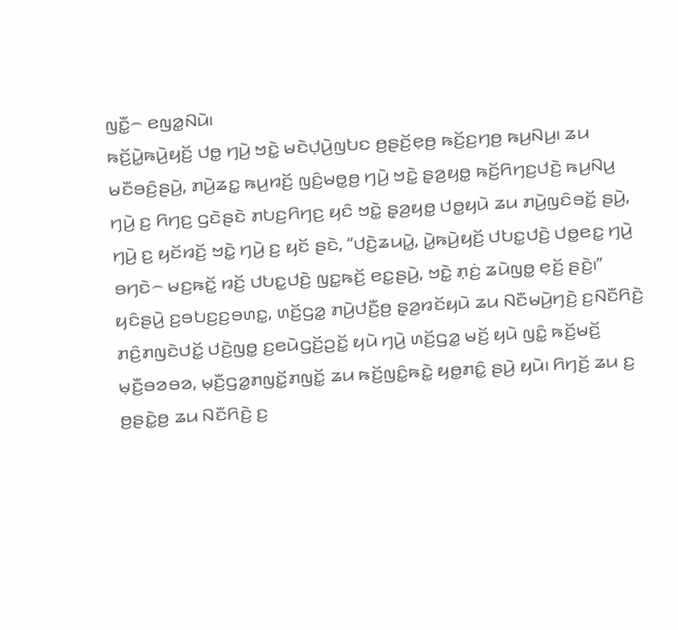ꤜꤢꤪ꤭꤮ ꤕꤜꤤ꤭ꤡꤣꤧ꤯
ꤒꤢꤩ꤬ꤣꤧ꤭ꤒꤣꤧ꤬ꤟꤢꤩ꤬ ꤓꤥ꤭ ꤚꤣꤧ꤬ ꤠꤢꤧ꤭ ꤗꤢꤧꤓ꤫ꤣꤧ꤬ꤜꤝꤢ ꤥ꤬ꤔꤢꤩ꤬ꤕ꤫ꤥ꤬ ꤒꤢꤩ꤬ꤢ꤬ꤚꤥ꤬ ꤒꤣ꤬ꤡꤣ꤬꤯ ꤘꤣ ꤗꤢꤪꤋꤢꤨ꤬ꤔꤣꤧ꤬, ꤊꤣꤧ꤬ꤘꤢ꤭ ꤒꤣ꤬ꤙꤢꤩ꤬ ꤜꤢꤨ꤬ꤗꤥ꤭ꤥ꤬ ꤚꤣꤧ꤬ ꤠꤢꤧ꤭ ꤔ꤫ꤤ꤬ꤟꤥ꤭ ꤒꤢꤩ꤬ꤖꤚꤢ꤬ꤓꤢꤧ꤬ ꤒꤣ꤬ꤡꤣ꤬ ꤚꤣꤧ꤬ ꤢ꤬ ꤖꤚꤢ꤬ ꤞꤢꤧꤔꤢꤧ ꤊꤝꤢ꤬ꤖꤚꤢ꤬ ꤟꤢꤨ ꤠꤢꤧ꤭ ꤔ꤫ꤤ꤬ꤟꤥ꤭ ꤓꤥ꤭ꤟꤣꤧ ꤘꤣ ꤊꤣꤧ꤬ꤜꤢꤨꤋꤢꤩ꤭ ꤔꤣꤧ꤬, ꤚꤣꤧ꤬ ꤢ꤬ ꤟꤢꤩꤙꤢꤩ꤬ ꤠꤢꤧ꤭ ꤚꤣꤧ꤬ ꤢ꤬ ꤟꤢꤩ ꤔꤢꤧ, “ꤓꤢꤧ꤬ꤘꤣꤣꤧ꤭, ꤣꤧ꤭ꤒꤣꤧ꤬ꤟꤢꤩ꤬ ꤓꤝꤢ꤭ꤓꤢꤧ꤬ ꤓꤥ꤭ꤕꤢ꤭ ꤚꤣꤧ꤬ ꤋꤚꤢꤧ꤮ ꤗꤢ꤬ꤒꤢꤩ꤭ ꤙꤢꤩ꤬ ꤓꤝꤢ꤭ꤓꤢꤧ꤬ ꤜꤢ꤭ꤒꤢꤩ꤬ ꤕꤢ꤭ꤔꤣꤧ꤬, ꤠꤢꤧ꤭ ꤊ꤫ꤢꤦ꤬ ꤘꤣꤧꤜꤥ꤭ ꤕ꤫ꤢꤩ꤬ ꤔꤢꤧ꤬꤯”
ꤟꤢꤨꤔꤣꤧ꤬ ꤢ꤬ꤋꤝꤢ꤬ꤢ꤬ꤋꤛꤢ꤭, ꤛꤢꤩ꤬ꤞꤤ꤭ ꤊꤣꤧ꤬ꤓꤢꤪ꤬ꤥ꤬ ꤔ꤫ꤤ꤬ꤙꤢꤩꤟꤣꤧ ꤘꤣ ꤡꤢꤪꤗꤣꤧ꤬ꤚꤢꤧ꤬ ꤢ꤬ꤡꤢꤪꤖꤢꤧ꤬ ꤊꤢꤨ꤬ꤊꤜꤢꤧꤓꤢꤩ꤭ ꤓꤢꤧ꤬ꤜꤥ꤭ ꤢ꤬ꤕꤣꤧꤞꤢꤩ꤬ꤑꤢꤩ꤭ ꤟꤣꤧ ꤚꤣꤧ꤬ ꤛꤢꤩ꤬ꤞꤤ꤭ ꤗꤢꤩ꤬ ꤟꤣꤧ ꤜꤢꤨ꤭ ꤒꤢꤩ꤬ꤗꤢꤩ꤬ ꤗ꤫ꤢꤪ꤬ꤋꤤꤋꤤ, ꤗ꤫ꤢꤪ꤬ꤞꤤ꤭ꤊꤜꤢꤩ꤭ꤊꤜꤢꤩ꤭ ꤘꤣ ꤒꤢꤩ꤬ꤜꤢꤨ꤭ꤒꤢꤧ꤭ ꤟꤥ꤭ꤊꤢꤨ꤭ ꤔꤣꤧ꤬ ꤟꤣꤧ꤯ ꤖꤚꤢꤩ꤬ ꤘꤣ ꤢ꤬ ꤥ꤬ꤔꤢꤧ꤭ꤥ꤬ ꤘꤣ ꤡꤢꤪꤖꤢꤧ꤬ ꤢ꤬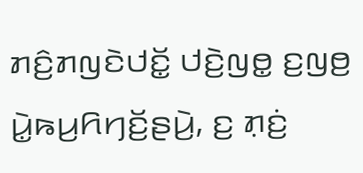ꤊꤢꤨ꤬ꤊꤜꤢꤧꤓꤢꤩ꤭ ꤓꤢꤧ꤬ꤜꤥ꤭ ꤢ꤬ꤜꤥ꤬ ꤣꤧ꤭ꤒꤣ꤬ꤖꤚꤢꤩ꤬ꤔꤣꤧ꤬, ꤢ꤬ ꤊ꤫ꤢꤦ꤬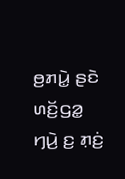ꤥ꤬ꤊꤣꤧ꤭ ꤔꤢꤧ ꤛꤢꤩ꤬ꤞꤤ꤭ ꤚꤣꤧ꤬ ꤢ꤬ ꤊ꤫ꤢꤦ꤬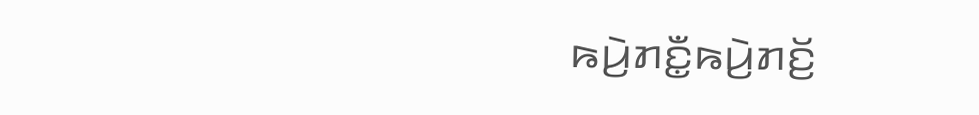ꤒꤣꤧ꤬ꤊꤢꤪ꤭ꤒꤣꤧ꤬ꤊꤢꤩ꤬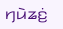ꤚꤣꤧꤘꤢꤦ꤬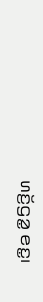ꤛꤢꤩ꤬ꤞꤤ꤭ ꤕꤢ꤭꤯